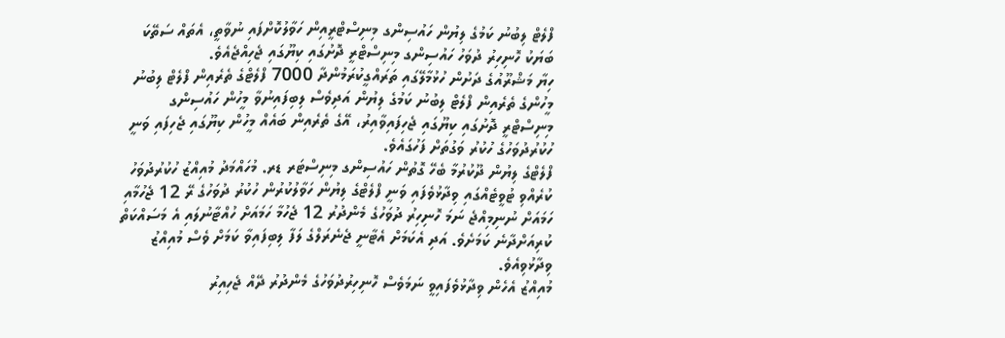ފްލެޓް ލިބުނު ކަމުގެ ލިޔުން ހައުސިންގ މިނިސްޓްރީއިން ހަވާލުކޮށްފައި ނުވާތީ، އެތައް ސަތޭކަ ބަޔަކު ހޮނިހިރު ދުވަހު ހައުސިންގ މިނިސްޓްރީ ދޮށުގައި ކިޔޫގައި ޖެހިއްޖެއެވެ.
ހިޔާ މަޝްރޫއުގެ ދަށުން ހުޅުމާލޭގައި ތަރައްގީކުރަމުންދާ 7000 ފްލެޓްގެ ތެރެއިން ފްލެޓް ލިބުނު މީހުންގެ ތެރެއިން ފްލެޓް ލިބުނު ކަމުގެ ލިޔުން އަދިވެސް ލިބިފައިނުވާ މީހުން ހައުސިންގ މިނިސްޓްރީ ދޮށުގައި ކިޔޫގައި ޖެހިފައިވާއިރު، އޭގެ ތެރެއިން ބައެއް މީހުން ކިޔޫގައި ޖެހިފައި ވަނީ ހުކުރުދުވަހުގެ ހުކުރު ވަގުތަށް ފަހުގައެވެ.
ފްލެޓްގެ ލިޔުން ދޫކުރުމާ ބެހޭ ގޮތުން ހައުސިންގ މިނިސްޓަރ ޑރ. މުހައްމަދު މުއިއްޒު ހުކުރުދުވަހު ކުރެއްވި ޓުވީޓެއްގައި ވިދާޅުވެފައި ވަނީ ފްލެޓްގެ ލިޔުން ހަވާލުކުރުން ހުކުރު ދުވަހުގެ ރޭ 12 ޖެހުމާއި ހަމައަށް ނުނިމިއްޖެ ނަމަ ހޮނިހިރު ދުވަހުގެ މެންދުރު 12 ޖެހުމާ ހަމައަށް ހުއްޓާނުލައި އެ މަސައްކަތް ކުރިއަށްދާނެ ކަމަށެވެ. އަދި އެކަމަށް އެޓާނީ ޖެނެރަލްގެ ލަފާ ލިބިފައިވާ ކަމަށް ވެސް މުއިއްޒު ވިދާޅުވިއެވެ.
މުއިއްޒު އެހެން ވިދާޅުވެފައިވީ ނަމަވެސް ހޮނިހިރުދުވަހުގެ މެންދުރު ދޭއް ޖެހިއިރު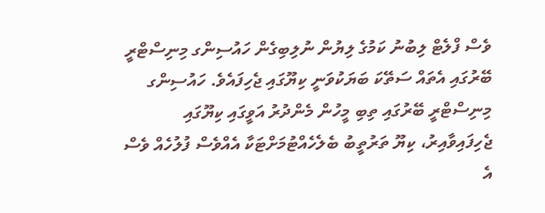ވެސް ފްލެޓް ލިބުނު ކަމުގެ ލިޔުން ނުލިބިގެން ހައުސިންގ މިނިސްޓްރީ ބޭރުގައި އެތައް ސަތޭކަ ބަޔަކުވަނީ ކިޔޫގައި ޖެހިފައެވެ. ހައުސިންގ މިނިސްޓްރީ ބޭރުގައި ތިބި މީހުން މެންދުރު އަވީގައި ކިޔޫގައި ޖެހިފައިވާއިރު، ކިޔޫ ތަރުތީބު ބެލެހެއްޓުމަށްޓަކާ އެއްވެސް ފުލުހެއް ވެސް އެ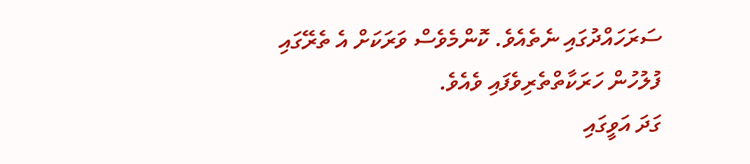ސަރަހައްދުގައި ނެތެއެވެ. ކޮންމެވެސް ވަރަކަށް އެ ތެރޭގައި ފުލުހުން ހަރަކާތްތެރިވެފައި ވެއެވެ.
ގަދަ އަވީގައި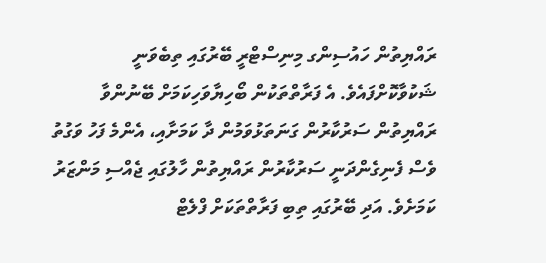ރައްޔިތުން ހައުސިންގ މިނިސްޓްރީ ބޭރުގައި ތިބެވަނީ ޝަކުވާކޮށްފައެވެ. އެ ފަރާތްތަކުން ބޯހިޔާވަހިކަމަށް ބޭނުންވާ ރައްޔިތުން ސަރުކާރުން ގަނަތަޅުވަމުން ދާ ކަމަށާއި، އެންމެ ފަހު ވަގުތު ވެސް ފެނިގެންދަނީ ސަރުކާރުން ރައްޔިތުން ހާލުގައި ޖެއްސި މަންޒަރު ކަމަށެވެ. އަދި ބޭރުގައި ތިބި ފަރާތްތަކަށް ފްލެޓް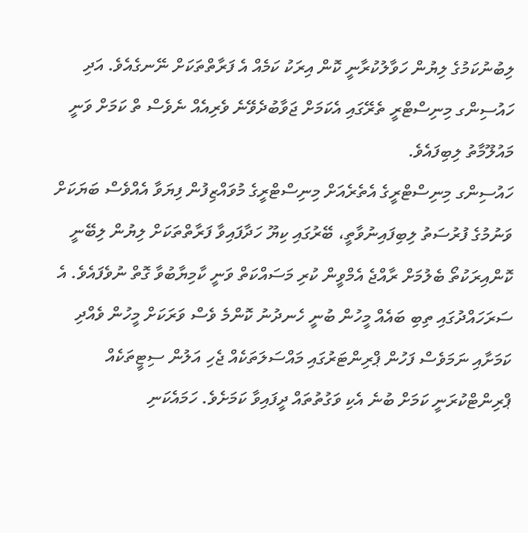ލިބުނުކަމުގެ ލިޔުން ހަވާލުކުރާނީ ކޮން އިރަކު ކަމެއް އެ ފަރާތްތަކަށް ނޭނގެއެވެ. އަދި ހައުސިންގ މިނިސްޓްރީ ތެރޭގައި އެކަމަށް ޖަވާބުދެވޭނެ ވެރިއެއް ނެވެސް ތް ކަމަށް ވަނީ މައުލޫމާތު ލިބިފައެވެ.
ހައުސިންގ މިނިސްޓްރީގެ އެތެރެއަށް މިނިސްޓްރީގެ މުވައްޒިފުން ފިޔަވާ އެއްވެސް ބަޔަކަށް ވަނުމުގެ ފުރުސަތު ލިބިފައިނުވާތީ، ބޭރުގައި ކިޔޫ ހަދާފައިވާ ފަރާތްތަކަށް ލިޔުން ލިބޭނީ ކޮންއިރަކުތޯ ބެލުމަށް ރާއްޖެ އެމްވީން ކުރި މަސައްކަތް ވަނީ ކާމިޔާބުވާ ގޮތް ނުވެފައެވެ. އެ ސަރަހައްދުގައި ތިބި ބައެއް މީހުން ބުނީ ހެނދުނު ކޮންމެ ވެސް ވަރަކަށް މީހުން ވެއްދި ކަމަށާއި ނަމަވެސް ފަހުން ޕްރިންޓަރުގައި މައްސަލަތަކެއް ޖެހި އަލުން ސިޓީތަކެއް ޕްރިންޓްކުރަނީ ކަމަށް ބުނެ އެކި ވަގުތުތައް ދީފައިވާ ކަމަށެވެ. ހަމައެކަނި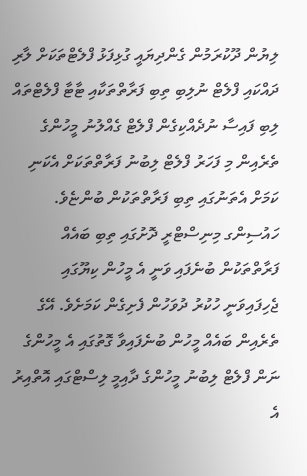ލިޔުން ދޫކުރަމުން ގެންދިޔައީ ގުޅިފަޅު ފްލެޓްތަކަށް ލާރި ދައްކައި ފްލެޓް ނުލިބި ތިބި ފަރާތްތަކާއި ޓާޓާ ފްލެޓްތައް ލިބި ފައިސާ ނުދެއްކިގެން ފްލެޓް ގެއްލުނު މީހުންގެ ތެރެއިން މި ފަހަރު ފްލެޓް ލިބުނު ފަރާތްތަކަށް އެކަނި ކަމަށް އެތަނުގައި ތިބި ފަރާތްތަކުން ބުންޏެވެ.
ހައުސިންގ މިނިސްޓްރީ ދޮށުގައި ތިބި ބައެއް ފަރާތްތަކުން ބުނެފައި ވަނީ އެ މީހުން ކިޔޫގައި ޖެހިފައިވަނީ ހުކުރު ދުވަހުން ފެށިގެން ކަމަށެވެ. އޭގެ ތެރެއިން ބައެއް މީހުން ބުނެފައިވާ ގޮތުގައި އެ މީހުންގެ ނަން ފްލެޓް ލިބުނު މީހުންގެ ދާއިމީ ލިސްޓްގައި އޮތްއިރު އެ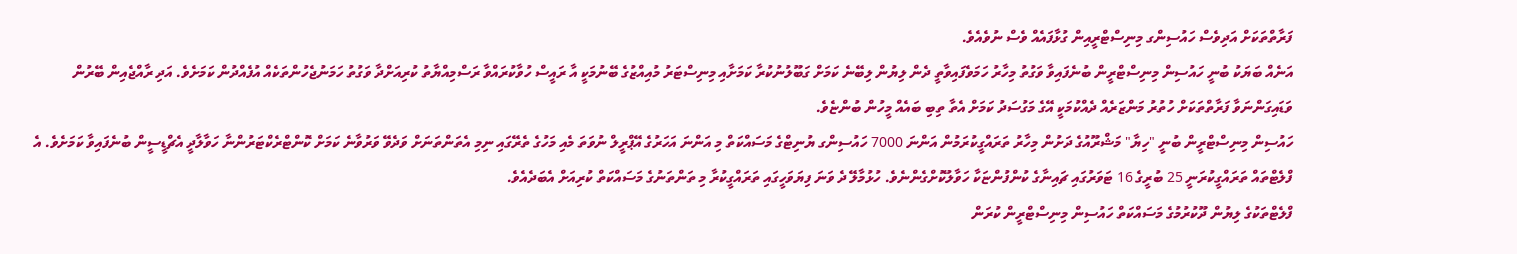ފަރާތްތަކަށް އަދިވެސް ހައުސިންގ މިނިސްޓްރީއިން ގުޅާފައެއް ވެސް ނުވެއެވެ.
އަނެއް ބަޔަކު ބުނީ ހައުސިން މިނިސްޓްރީން ބުނެފައިވާ ވަގުތު މިހާރު ހަމަވެފައިވާތީ ދެން ލިޔުން ލިބޭނެ ކަމަށް ގަބޫލުނުކުރާ ކަމަށާއި މިނިސްޓަރު މުއިއްޒުގެ ބޭނުމަކީ އާ ރައީސް ހުވާކުރައްވާ ރަސްމިއްޔާތު ކުރިއަށްދާ ވަގުތު ހަމަނުޖެހުންތަކެއް އުފެއްދުން ކަމަށެވެ. އަދި ރާއްޖެއިން ބޭރުން ވަޑައިގަންނަވާ ފަރާތްތަކަށް ހުތުރު މަންޒަރެއް ދެއްކުމަކީ އޭގެ މަގުސަދު ކަމަށް އެތާ ތިބި ބައެއް މީހުން ބުންޏެވެ.
ހައުސިން މިނިސްޓްރީން ބުނީ "ހިޔާ" މަޝްރޫއުގެ ދަށުން މިހާރު ތަރައްގީކުރަމުން އަންނަ 7000 ހައުސިންގ ޔުނިޓްގެ މަސައްކަތް މި އަންނަ އަހަރުގެ އޭޕްރީލް ނުވަތަ މެއި މަހުގެ ތެރޭގައި ނިމި އެތަންތަނަށް ވަދެވޭ ވަރުވާނެ ކަމަށް ކޮންޓްރެކްޓަރުންނާ ހަވާލާދީ އެޗްޑީސީން ބުނެފައިވާ ކަމަށެވެ. އެ ފްލެޓްތައް ތަރައްގީކުރަނީ 25 ބުރީގެ 16 ޓަވަރުގައި ޗައިނާގެ ކުންފުންޏަކާ ހަވާލުކޮށްގެންނެވެ. ހުޅުމާލޭ ދެ ވަނަ ފިޔަވަހީގައި ތަރައްގީކުރާ މި ތަންތަނުގެ މަސައްކަތް ކުރިއަށް އެބަދެއެވެ.
ފްލެޓްތަކުގެ ލިޔުން ދޫކުރުމުގެ މަސައްކަތް ހައުސިން މިނިސްޓްރީން ކުރަން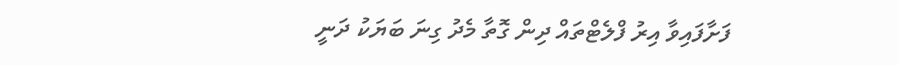ފަށާފައިވާ އިރު ފްލެޓްތައް ދިން ގޮތާ މެދު ގިނަ ބަޔަކު ދަނީ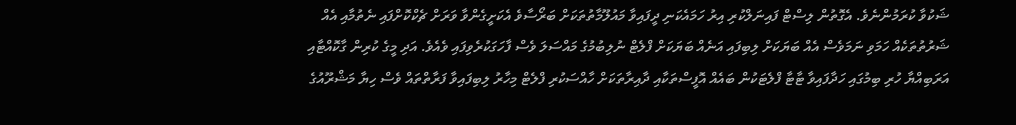ޝަކުވާ ކުރަމުންނެވެ. އެގޮތުން ލިސްޓް ފައިނަލްކުރި އިރު ހަމައެކަނި ދީފައިވާ މައުލޫމާތުތަކަށް ބަރޯސާވެ އެކަށީގެންވާ ވަރަށް ޗެކްކޮށްފައި ނެތުމާއި އެއް ޝަރުތުތަކެއް ހަމަވި ނަމަވެސް އެއް ބަޔަކަށް ލިބިފައި އަނެއް ބަޔަކަށް ފްލެޓް ނުލިބުމުގެ މައްސަލަ ވެސް ފާހަގަކުރެވިފައި ވެއެވެ. އަދި މީގެ ކުރިން ގާކޮއްޓާއި އަރަބިއްޔާ ހުރި ބިމުގައި ހަދާފައިވާ ޓާޓާ ފްލެޓަކުން ބައެއް އޮފީސްތަކާއި ދާއިރާތަކަށް ހާއްސަކުރި ފްލެޓް މިހާރު ލިބިފައިވާ ފަރާތްތައް ވެސް ހިޔާ މަޝްރޫއުގެ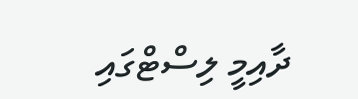ދާއިމީ ލިސްޓްގައި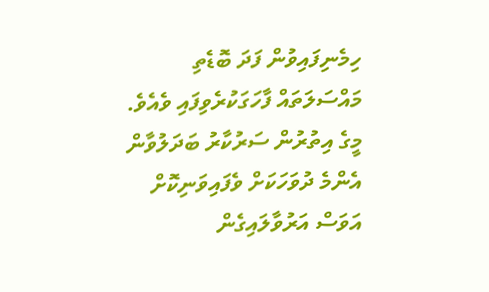ހިމެނިފައިވުން ފަދަ ބޮޑެތި މައްސަލަތައް ފާހަގަކުރެވިފައި ވެއެވެ. މީގެ އިތުރުން ސަރުކާރު ބަދަލުވާން އެންމެ ދުވަހަކަށް ވެފައިވަނިކޮށް އަވަސް އަރުވާލައިގެން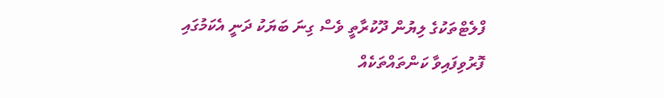ފްލެޓްތަކުގެ ލިޔުން ދޫކުރާތީ ވެސް ގިނަ ބަޔަކު ދަނީ އެކަމުގައި ފޮރުވިފައިވާ ކަންތައްތަކެއް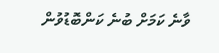ވާނެ ކަމަށް ބުނެ ކަންބޮޑުވުން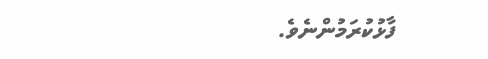ފާޅުކުރަމުންނެވެ.